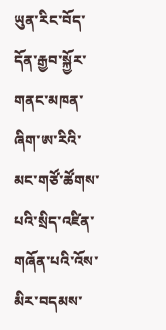ཡུན་རིང་བོད་དོན་རྒྱབ་སྐྱོར་གནང་མཁན་ཞིག་ཨ་རིའི་མང་གཙོ་ཚོགས་པའི་སྲིད་འཛིན་གཞོན་པའི་འོས་མིར་བདམས་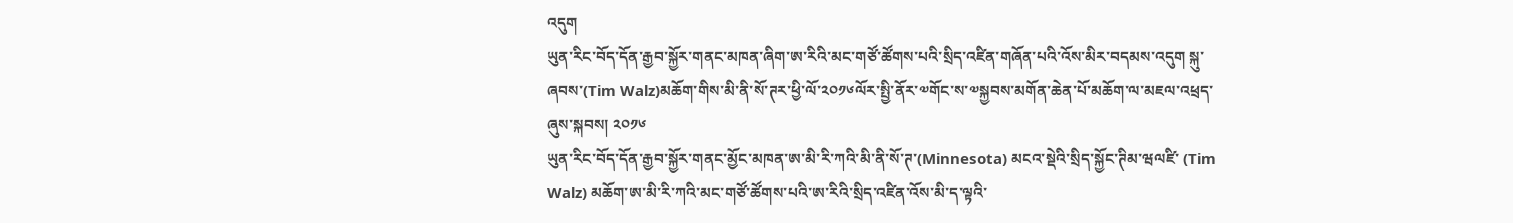འདུག
ཡུན་རིང་བོད་དོན་རྒྱབ་སྐྱོར་གནང་མཁན་ཞིག་ཨ་རིའི་མང་གཙོ་ཚོགས་པའི་སྲིད་འཛིན་གཞོན་པའི་འོས་མིར་བདམས་འདུག སྐུ་ཞབས་(Tim Walz)མཆོག་གིས་མི་ནི་སོ་ཊར་ཕྱི་ལོ་༢༠༡༦ལོར་སྤྱི་ནོར་༧གོང་ས་༧སྐྱབས་མགོན་ཆེན་པོ་མཆོག་ལ་མཇལ་འཕྲད་ཞུས་སྐབས། ༢༠༡༦
ཡུན་རིང་བོད་དོན་རྒྱབ་སྐྱོར་གནང་མྱོང་མཁན་ཨ་མི་རི་ཀའི་མི་ནི་སོ་ཊ་(Minnesota) མངའ་སྡེའི་སྲིད་སྐྱོང་ཊིམ་ཝལཛི་ (Tim Walz) མཆོག་ཨ་མི་རི་ཀའི་མང་གཙོ་ཚོགས་པའི་ཨ་རིའི་སྲིད་འཛིན་འོས་མི་ད་ལྟའི་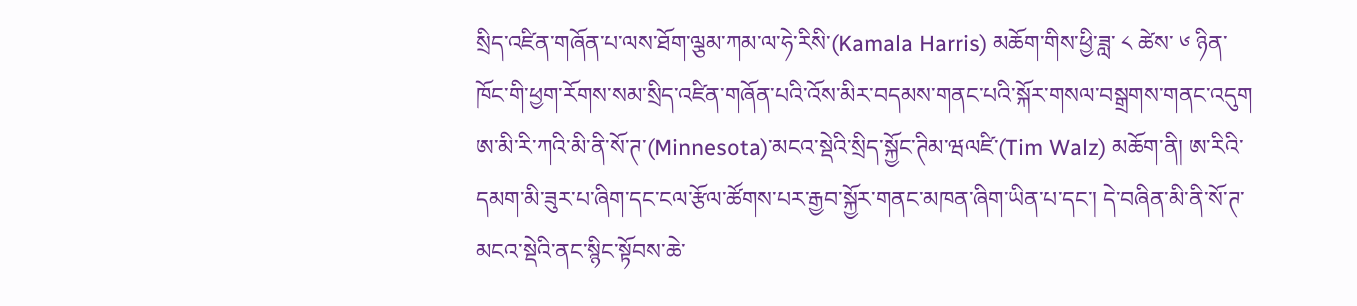སྲིད་འཛིན་གཞོན་པ་ལས་ཐོག་ལྕམ་ཀམ་ལ་ཧེ་རིསི་(Kamala Harris) མཆོག་གིས་ཕྱི་ཟླ་ ༨ ཚེས་ ༦ ཉིན་ཁོང་གི་ཕྱག་རོགས་སམ་སྲིད་འཛིན་གཞོན་པའི་འོས་མིར་བདམས་གནང་པའི་སྐོར་གསལ་བསྒྲགས་གནང་འདུག
ཨ་མི་རི་ཀའི་མི་ནི་སོ་ཊ་(Minnesota)་མངའ་སྡེའི་སྲིད་སྐྱོང་ཊིམ་ཝལཛི་(Tim Walz) མཆོག་ནི། ཨ་རིའི་དམག་མི་ཟུར་པ་ཞིག་དང་ངལ་རྩོལ་ཚོགས་པར་རྒྱབ་སྐྱོར་གནང་མཁན་ཞིག་ཡིན་པ་དང་། དེ་བཞིན་མི་ནི་སོ་ཊ་མངའ་སྡེའི་ནང་སྙིང་སྟོབས་ཆེ་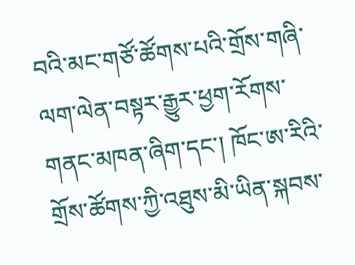བའི་མང་གཙོ་ཚོགས་པའི་གྲོས་གཞི་ལག་ལེན་བསྟར་རྒྱུར་ཕྱག་རོགས་གནང་མཁན་ཞིག་དང་། ཁོང་ཨ་རིའི་གྲོས་ཚོགས་ཀྱི་འཐུས་མི་ཡིན་སྐབས་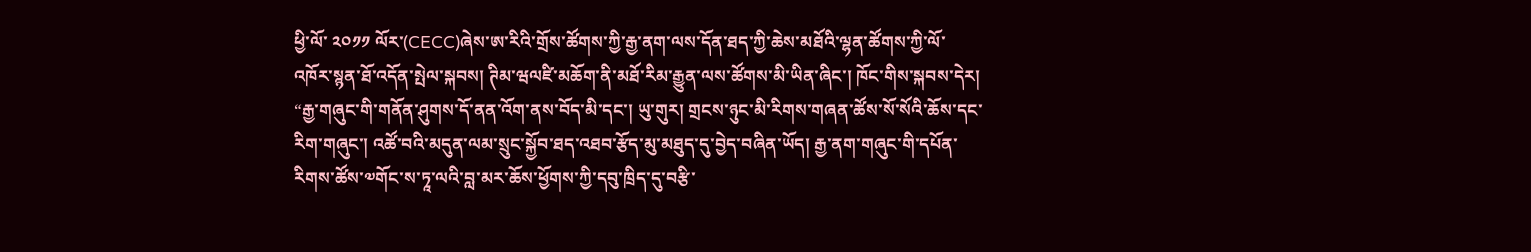ཕྱི་ལོ་ ༢༠༡༡ ལོར་(CECC)ཞེས་ཨ་རིའི་གྲོས་ཚོགས་ཀྱི་རྒྱ་ནག་ལས་དོན་ཐད་ཀྱི་ཆེས་མཐོའི་ལྷན་ཚོགས་ཀྱི་ལོ་འཁོར་སྙན་ཐོ་འདོན་སྤེལ་སྐབས། ཊིམ་ཝལཛི་མཆོག་ནི་མཐོ་རིམ་རྒྱུན་ལས་ཚོགས་མི་ཡིན་ཞིང་། ཁོང་གིས་སྐབས་དེར། “རྒྱ་གཞུང་གི་གནོན་ཤུགས་དོ་ནན་འོག་ནས་བོད་མི་དང་། ཡུ་གུར། གྲངས་ཉུང་མི་རིགས་གཞན་ཚོས་སོ་སོའི་ཆོས་དང་རིག་གཞུང་། འཚོ་བའི་མདུན་ལམ་སྲུང་སྐྱོབ་ཐད་འཐབ་རྩོད་མུ་མཐུད་དུ་བྱེད་བཞིན་ཡོད། རྒྱ་ནག་གཞུང་གི་དཔོན་རིགས་ཚོས་༧གོང་ས་ཏཱ་ལའི་བླ་མར་ཆོས་ཕྱོགས་ཀྱི་དབུ་ཁྲིད་དུ་བརྩི་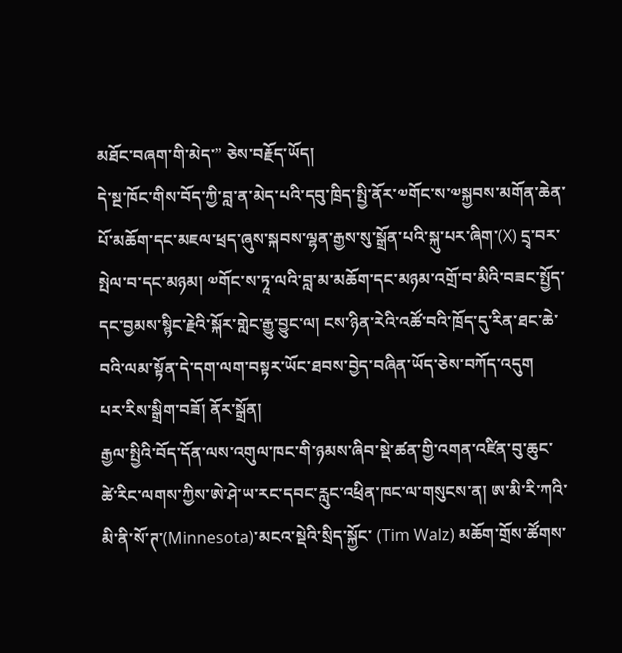མཐོང་བཞག་གི་མེད་” ཅེས་བརྗོད་ཡོད།
དེ་སྔ་ཁོང་གིས་བོད་ཀྱི་བླ་ན་མེད་པའི་དབུ་ཁྲིད་སྤྱི་ནོར་༧གོང་ས་༧སྐྱབས་མགོན་ཆེན་པོ་མཆོག་དང་མཇལ་ཕྲད་ཞུས་སྐབས་ལྷན་རྒྱས་སུ་སྒྲོན་པའི་སྐུ་པར་ཞིག་(X) དྲྭ་བར་སྤེལ་བ་དང་མཉམ། ༧གོང་ས་ཏཱ་ལའི་བླ་མ་མཆོག་དང་མཉམ་འགྲོ་བ་མིའི་བཟང་སྤྱོད་དང་བྱམས་སྙིང་རྗེའི་སྐོར་གླེང་རྒྱུ་བྱུང་ལ། ངས་ཉིན་རེའི་འཚོ་བའི་ཁྲོད་དུ་རིན་ཐང་ཆེ་བའི་ལམ་སྟོན་དེ་དག་ལག་བསྟར་ཡོང་ཐབས་བྱེད་བཞིན་ཡོད་ཅེས་བཀོད་འདུག
པར་རིས་སྒྲིག་བཟོ། ནོར་སྒྲོན།
རྒྱལ་སྤྱིའི་བོད་དོན་ལས་འགུལ་ཁང་གི་ཉམས་ཞིབ་སྡེ་ཚན་གྱི་འགན་འཛིན་བུ་ཆུང་ཚེ་རིང་ལགས་ཀྱིས་ཨེ་ཤེ་ཡ་རང་དབང་རླུང་འཕྲིན་ཁང་ལ་གསུངས་ན། ཨ་མི་རི་ཀའི་མི་ནི་སོ་ཊ་(Minnesota)་མངའ་སྡེའི་སྲིད་སྐྱོང་ (Tim Walz) མཆོག་གྲོས་ཚོགས་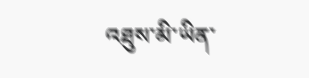འཐུས་མི་ཡིན་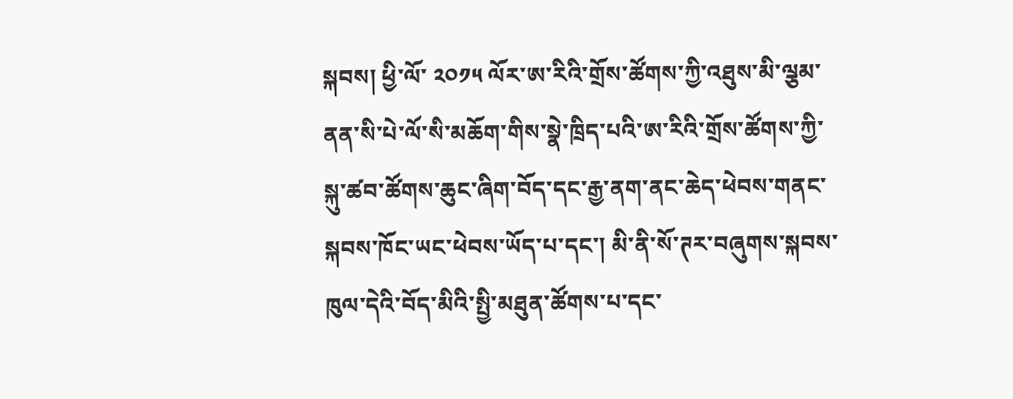སྐབས། ཕྱི་ལོ་ ༢༠༡༥ ལོར་ཨ་རིའི་གྲོས་ཚོགས་ཀྱི་འཐུས་མི་ལྕམ་ནན་སི་པེ་ལོ་སི་མཆོག་གིས་སྣེ་ཁྲིད་པའི་ཨ་རིའི་གྲོས་ཚོགས་ཀྱི་སྐུ་ཚབ་ཚོགས་ཆུང་ཞིག་བོད་དང་རྒྱ་ནག་ནང་ཆེད་ཕེབས་གནང་སྐབས་ཁོང་ཡང་ཕེབས་ཡོད་པ་དང་། མི་ནི་སོ་ཊར་བཞུགས་སྐབས་ཁུལ་དེའི་བོད་མིའི་སྤྱི་མཐུན་ཚོགས་པ་དང་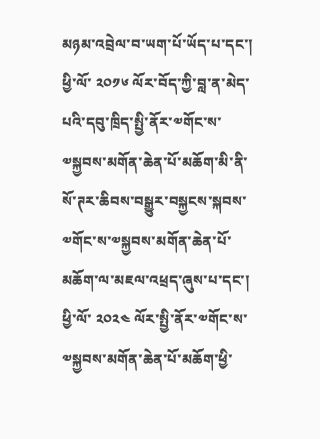མཉམ་འབྲེལ་བ་ཡག་པོ་ཡོད་པ་དང་། ཕྱི་ལོ་ ༢༠༡༦ ལོར་བོད་ཀྱི་བླ་ན་མེད་པའི་དབུ་ཁྲིད་སྤྱི་ནོར་༧གོང་ས་༧སྐྱབས་མགོན་ཆེན་པོ་མཆོག་མི་ནི་སོ་ཊར་ཆིབས་བསྒྱུར་བསྐྱངས་སྐབས་༧གོང་ས་༧སྐྱབས་མགོན་ཆེན་པོ་མཆོག་ལ་མཇལ་འཕྲད་ཞུས་པ་དང་། ཕྱི་ལོ་ ༢༠༢༤ ལོར་སྤྱི་ནོར་༧གོང་ས་༧སྐྱབས་མགོན་ཆེན་པོ་མཆོག་ཕྱི་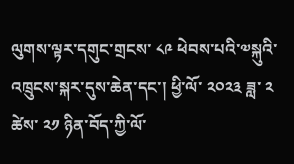ལུགས་ལྟར་དགུང་གྲངས་ ༨༩ ཕེབས་པའི་༧སྐུའི་འཁྲུངས་སྐར་དུས་ཆེན་དང་། ཕྱི་ལོ་ ༢༠༢༣ ཟླ་ ༢ ཚེས་ ༢༡ ཉིན་བོད་ཀྱི་ལོ་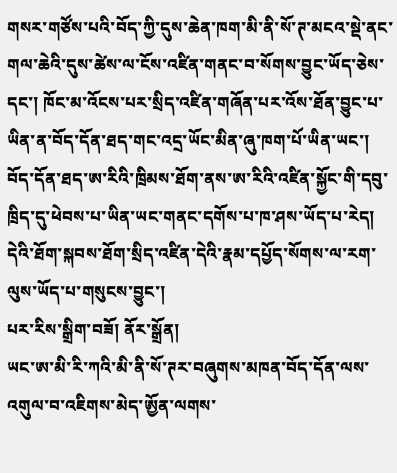གསར་གཙོས་པའི་བོད་ཀྱི་དུས་ཆེན་ཁག་མི་ནི་སོ་ཊ་མངའ་སྡེ་ནང་གལ་ཆེའི་དུས་ཚེས་ལ་ངོས་འཛིན་གནང་བ་སོགས་བྱུང་ཡོད་ཅེས་དང་། ཁོང་མ་འོངས་པར་སྲིད་འཛིན་གཞོན་པར་འོས་ཐོན་བྱུང་པ་ཡིན་ན་བོད་དོན་ཐད་གང་འདྲ་ཡོང་མིན་ཞུ་ཁག་པོ་ཡིན་ཡང་། བོད་དོན་ཐད་ཨ་རིའི་ཁྲིམས་ཐོག་ནས་ཨ་རིའི་འཛིན་སྐྱོང་གི་དབུ་ཁྲིད་དུ་ཕེབས་པ་ཡིན་ཡང་གནང་དགོས་པ་ཁ་ཤས་ཡོད་པ་རེད། དེའི་ཐོག་སྐབས་ཐོག་སྲིད་འཛིན་དེའི་རྣམ་དཔྱོད་སོགས་ལ་རག་ལུས་ཡོད་པ་གསུངས་བྱུང་།
པར་རིས་སྒྲིག་བཟོ། ནོར་སྒྲོན།
ཡང་ཨ་མི་རི་ཀའི་མི་ནི་སོ་ཊར་བཞུགས་མཁན་བོད་དོན་ལས་འགུལ་བ་འཇིགས་མེད་ཨྱོན་ལགས་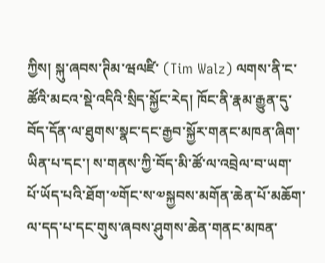ཀྱིས། སྐུ་ཞབས་ཊིམ་ཝལཛི་ (Tim Walz) ལགས་ནི་ང་ཚོའི་མངའ་སྡེ་འདིའི་སྲིད་སྐྱོང་རེད། ཁོང་ནི་རྣམ་རྒྱུན་དུ་བོད་དོན་ལ་ཐུགས་སྣང་དང་རྒྱབ་སྐྱོར་གནང་མཁན་ཞིག་ཡིན་པ་དང་། ས་གནས་ཀྱི་བོད་མི་ཚོ་ལ་འབྲེལ་བ་ཡག་པོ་ཡོད་པའི་ཐོག་༧གོང་ས་༧སྐྱབས་མགོན་ཆེན་པོ་མཆོག་ལ་དད་པ་དང་གུས་ཞབས་ཤུགས་ཆེན་གནང་མཁན་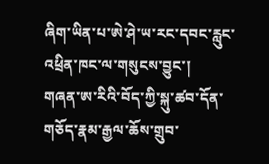ཞིག་ཡིན་པ་ཨེ་ཤེ་ཡ་རང་དབང་རླུང་འཕྲིན་ཁང་ལ་གསུངས་བྱུང་།
གཞན་ཨ་རིའི་བོད་ཀྱི་སྐུ་ཚབ་དོན་གཅོད་རྣམ་རྒྱལ་ཆོས་གྲུབ་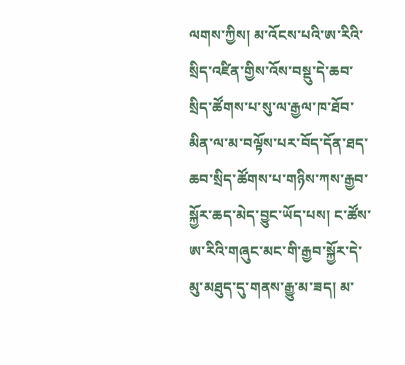ལགས་ཀྱིས། མ་འོངས་པའི་ཨ་རིའི་སྲིད་འཛིན་གྱིས་འོས་བསྡུ་དེ་ཆབ་སྲིད་ཚོགས་པ་སུ་ལ་རྒྱལ་ཁ་ཐོབ་མིན་ལ་མ་བལྟོས་པར་བོད་དོན་ཐད་ཆབ་སྲིད་ཚོགས་པ་གཉིས་ཀས་རྒྱབ་སྐྱོར་ཆད་མེད་བྱུང་ཡོད་པས། ང་ཚོས་ཨ་རིའི་གཞུང་མང་གི་རྒྱབ་སྐྱོར་དེ་མུ་མཐུད་དུ་གནས་རྒྱུ་མ་ཟད། མ་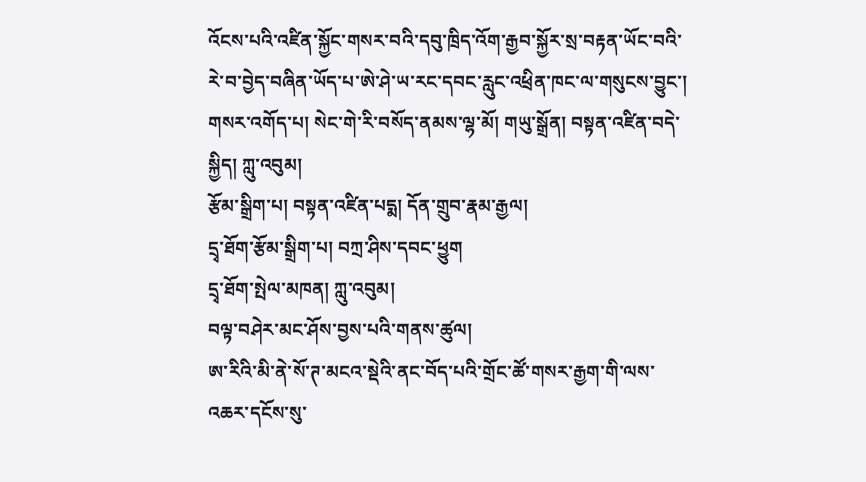འོངས་པའི་འཛིན་སྐྱོང་གསར་བའི་དབུ་ཁྲིད་འོག་རྒྱབ་སྐྱོར་སྲ་བརྟན་ཡོང་བའི་རེ་བ་བྱེད་བཞིན་ཡོད་པ་ཨེ་ཤེ་ཡ་རང་དབང་རླུང་འཕྲིན་ཁང་ལ་གསུངས་བྱུང་།
གསར་འགོད་པ། སེང་གེ་རི་བསོད་ནམས་ལྷ་མོ། གཡུ་སྒྲོན། བསྟན་འཛིན་བདེ་སྐྱིད། ཀླུ་འབུམ།
རྩོམ་སྒྲིག་པ། བསྟན་འཛིན་པདྨ། དོན་གྲུབ་རྣམ་རྒྱལ།
དྲྭ་ཐོག་རྩོམ་སྒྲིག་པ། བཀྲ་ཤིས་དབང་ཕྱུག
དྲྭ་ཐོག་སྤེལ་མཁན། ཀླུ་འབུམ།
བལྟ་བཤེར་མང་ཤོས་བྱས་པའི་གནས་ཚུལ།
ཨ་རིའི་མི་ནེ་སོ་ཊ་མངའ་སྡེའི་ནང་བོད་པའི་གྲོང་ཚོ་གསར་རྒྱག་གི་ལས་འཆར་དངོས་སུ་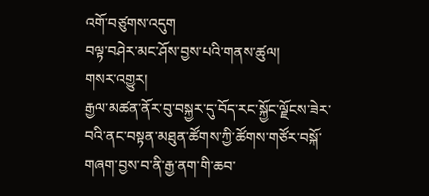འགོ་བཙུགས་འདུག
བལྟ་བཤེར་མང་ཤོས་བྱས་པའི་གནས་ཚུལ།
གསར་འགྱུར།
རྒྱལ་མཚན་ནོར་བུ་བསྐྱར་དུ་བོད་རང་སྐྱོང་ལྗོངས་ཟེར་བའི་ནང་བསྟན་མཐུན་ཚོགས་ཀྱི་ཚོགས་གཙོར་བསྐོ་གཞག་བྱས་བ་ནི་རྒྱ་ནག་གི་ཆབ་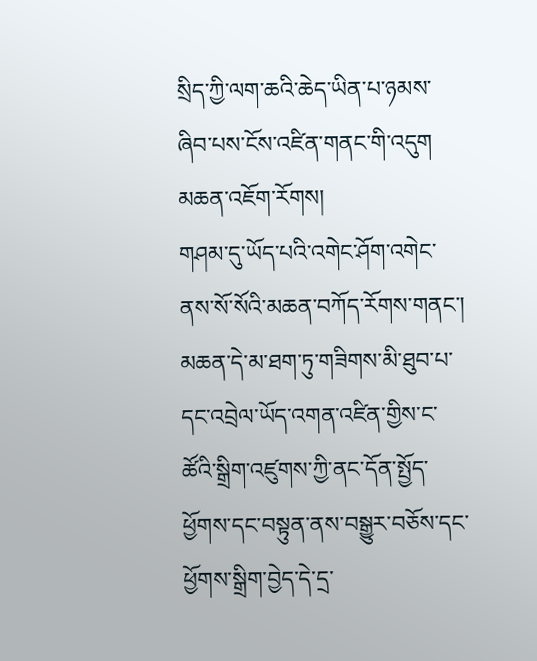སྲིད་ཀྱི་ལག་ཆའི་ཆེད་ཡིན་པ་ཉམས་ཞིབ་པས་ངོས་འཛིན་གནང་གི་འདུག
མཆན་འཇོག་རོགས།
གཤམ་དུ་ཡོད་པའི་འགེང་ཤོག་འགེང་ནས་སོ་སོའི་མཆན་བཀོད་རོགས་གནང་། མཆན་དེ་མ་ཐག་ཏུ་གཟིགས་མི་ཐུབ་པ་དང་འབྲེལ་ཡོད་འགན་འཛིན་གྱིས་ང་ཚོའི་སྒྲིག་འཛུགས་ཀྱི་ནང་དོན་སྤྱོད་ཕྱོགས་དང་བསྟུན་ནས་བསྒྱུར་བཅོས་དང་ཕྱོགས་སྒྲིག་བྱེད་དེ་དྲ་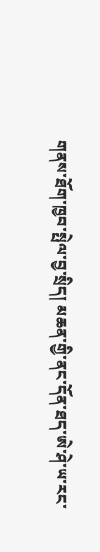གནས་ཐོག་ཁྱབ་སྤེལ་བྱ་སྲིད། མཆན་གྱི་ནང་དོན་ཐད་ཨེ་ཤེ་ཡ་རང་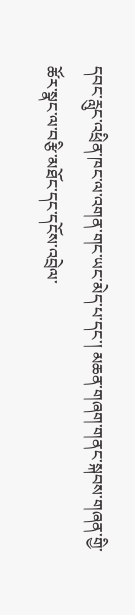དབང་རླུང་འཕྲིན་ཁང་ལ་འགན་གང་ཡང་མེད་པ་དང་། མཆན་གཞག་གནང་སྐབས་གཞན་གྱི་ཚོར་སྣང་ལ་བརྩི་མཐོང་དང་དངོས་འབྲེལ་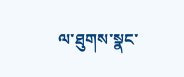ལ་ཐུགས་སྣང་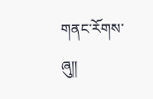གནང་རོགས་ཞུ༎